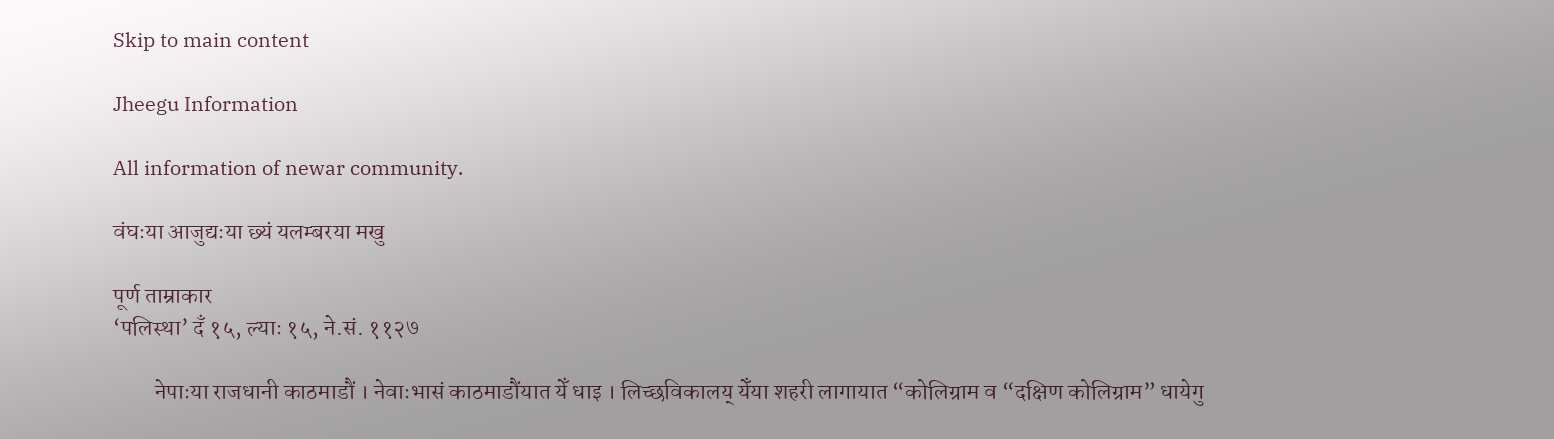Skip to main content

Jheegu Information

All information of newar community.

वंघःया आजुद्यःया छ्यं यलम्बरया मखु

पूर्ण ताम्राकार
‘पलिस्था’ दँ १५, ल्याः १५, ने.सं. ११२७

         नेपाःया राजधानी काठमाडौं । नेवाःभासं काठमाडौंयात येँ धाइ । लिच्छविकालय्‌ येँया शहरी लागायात “कोलिग्राम व “दक्षिण कोलिग्राम” धायेगु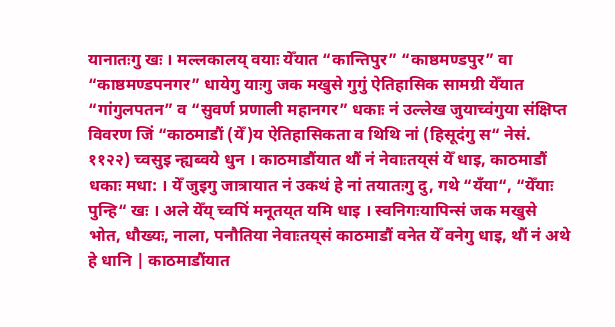यानातःगु खः । मल्लकालय्‌ वयाः येँयात “कान्तिपुर” “काष्ठमण्डपुर” वा “काष्ठमण्डपनगर” धायेगु याःगु जक मखुसे गुगुं ऐतिहासिक सामग्री येँयात “गांगुलपतन” व “सुवर्ण प्रणाली महानगर” धकाः नं उल्लेख जुयाच्वंगुया संक्षिप्त विवरण जिं “काठमाडौं (येँ)य ऐतिहासिकता व थिथि नां (हिसूदंगु स“ नेसं. ११२२) च्वसुइ न्ह्यब्वये धुन । काठमाडौंयात थौं नं नेवाःतय्‌सं येँ धाइ, काठमाडौं धकाः मधा: । येँ जुइगु जात्रायात नं उकथं हे नां तयातःगु दु, गथे “यँया“, “येँयाः पुन्हि“ खः । अले येँय्‌ च्वपिं मनूतय्‌त यमि धाइ । स्वनिगःयापिन्सं जक मखुसे भोत, धौख्यः, नाला, पनौतिया नेवाःतय्‌सं काठमाडौं वनेत येँ वनेगु धाइ, थौं नं अथे हे धानि | काठमाडौंयात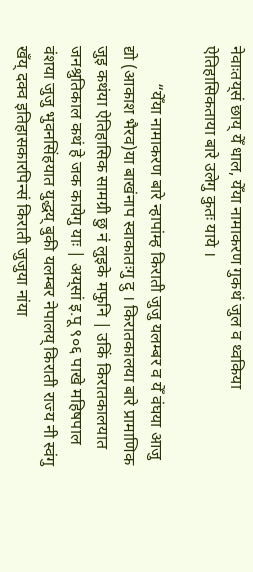नेवाःतय्‌सं छाय्‌ येँ धाल, येँया नामाकरण गुकथं जुल व थ्वकिया ऐतिहासिकताया बारे उलेगु कुतः याये ।

         “येँया नामाकरण बारे न्हापांम्ह किराती जुजु यलम्बर व येँ वंघया आजु द्यो (आकाश भैरव)या बाखंनाप स्वाकातःगु दु । किरातकालया बारे प्रामाणिक जुइ कथंया ऐतिहासिक सामग्री छु नं लुइके मफुनि | उकिं किरातकालयात जनश्रुतिकाल कथं हे जक कायेगु याः | अय्‌सां इ.पू ९०६ पाखे महिषपाल वंशया जुजु भुवनसिंहयात युद्धय्‌ बुकी यलम्बर नेपालय्‌ किराती राज्य नी स्वंगु खँय्‌ दक्व इतिहासकारपिन्सं किराती जुजुया नांया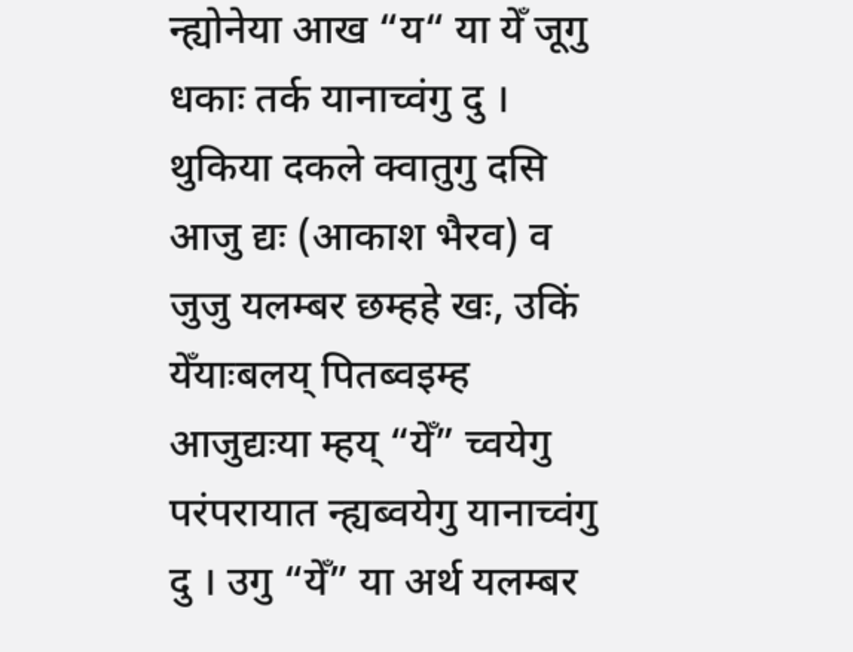न्ह्योनेया आख “य“ या येँ जूगु धकाः तर्क यानाच्वंगु दु । थुकिया दकले क्वातुगु दसि आजु द्यः (आकाश भैरव) व जुजु यलम्बर छम्हहे खः, उकिं येँयाःबलय्‌ पितब्वइम्ह आजुद्यःया म्हय्‌ “येँ” च्वयेगु परंपरायात न्ह्यब्वयेगु यानाच्वंगु दु । उगु “येँ” या अर्थ यलम्बर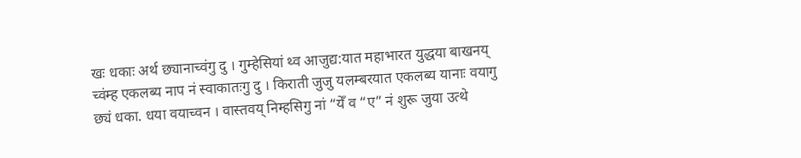खः धकाः अर्थ छ्यानाच्वंगु दु । गुम्हेसियां थ्व आजुद्य:यात महाभारत युद्धया बाखनय्‌ च्वंम्ह एकलब्य नाप नं स्वाकातःगु दु । किराती जुजु यलम्बरयात एकलब्य यानाः वयागु छ्यं धका. धया वयाच्वन । वास्तवय्‌ निम्हसिगु नां “येँ व “ए” नं शुरू जुया उत्थे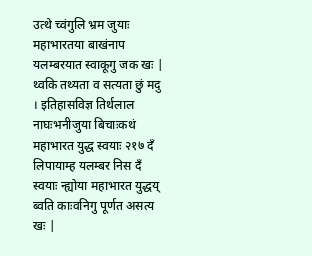उत्थे च्वंगुलि भ्रम जुयाः महाभारतया बाखंनाप यलम्बरयात स्वाकूगु जक खः | थ्वकि तथ्यता व सत्यता छुं मदु । इतिहासविज्ञ तिर्थलाल नाघःभनीजुया बिचाःकथं महाभारत युद्ध स्वयाः २१७ दँ लिपायाम्ह यलम्बर निस दँ स्वयाः न्ह्योया महाभारत युद्धय्‌ ब्वति काःवनिगु पूर्णत असत्य खः |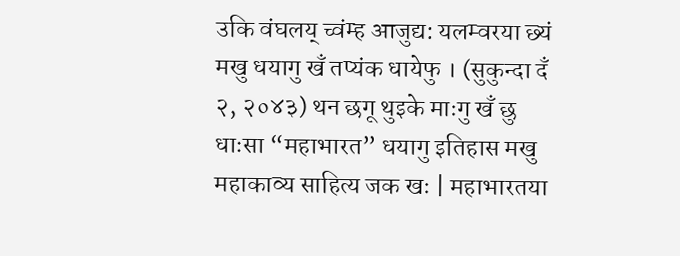उकि वंघलय्‌ च्वंम्ह आजुद्य: यलम्वरया छ्यं मखु धयागु खँ तप्यंक धायेफु । (सुकुन्दा दँ २, २०४३) थन छगू थुइके माःगु खँ छु धाःसा “महाभारत” धयागु इतिहास मखु महाकाव्य साहित्य जक खः | महाभारतया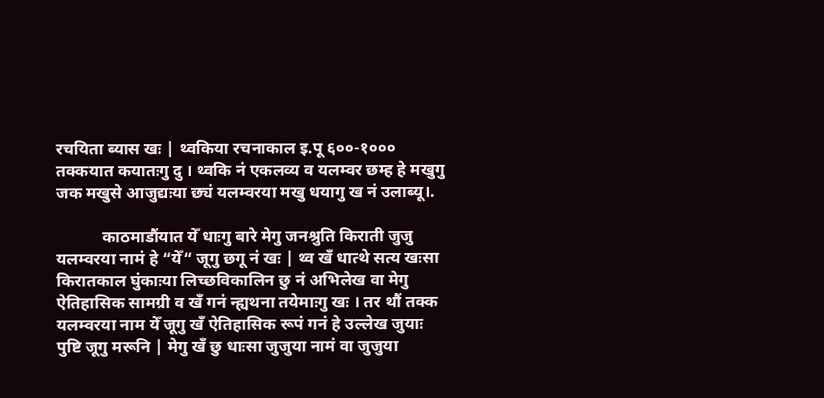रचयिता ब्यास खः | थ्वकिया रचनाकाल इ.पू ६००-१००० तक्कयात कयातःगु दु । थ्वकि नं एकलव्य व यलम्वर छम्ह हे मखुगु जक मखुसे आजुद्यःया छ्यं यलम्वरया मखु धयागु ख नं उलाब्यू।.

           काठमाडौंयात येँ धाःगु बारे मेगु जनश्रुति किराती जुजु यलम्वरया नामं हे “येँ“ जूगु छगू नं खः | थ्व खँ धात्थे सत्य खःसा किरातकाल घुंकाःया लिच्छविकालिन छु नं अभिलेख वा मेगु ऐतिहासिक सामग्री व खँ गनं न्ह्यथना तयेमाःगु खः । तर थौं तक्क यलम्वरया नाम येँ जूगु खँ ऐतिहासिक रूपं गनं हे उल्लेख जुयाः पुष्टि जूगु मरूनि | मेगु खँ छु धाःसा जुजुया नामं वा जुजुया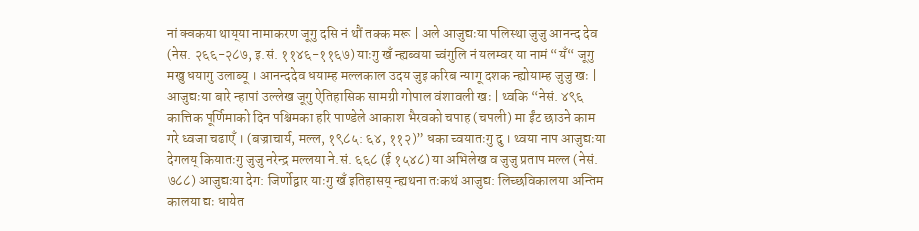नां क्वकया थाय्‌या नामाकरण जूगु दसि नं थौं तक्क मरू | अले आजुद्यःया पलिस्था जुजु आनन्द देव (नेस. २६६-२८७, इ.सं. ११४६-११६७) याःगु खँ न्ह्यब्वया च्वंगुलि नं यलम्वर या नामं “यँ“ जूगु मखु धयागु उलाब्यू । आनन्ददेव धयाम्ह मल्लकाल उदय जुइ करिब न्यागू दशक न्ह्योयाम्ह जुजु खः | आजुद्यःया बारे न्हापां उल्लेख जूगु ऐतिहासिक सामग्री गोपाल वंशावली खः | थ्वकि “नेसं. ४९६ कात्तिक पूर्णिमाको दिन पश्चिमका हरि पाण्डेले आकाश भैरवको चपाह (चपली) मा ईंट छाउने काम गरे ध्वजा चढाएँ । (बज्राचार्य, मल्ल, १९८५: ६४, ११२)” धका च्वयातःगु दु । थ्वया नाप आजुद्यःया देगलय्‌ कियातःगु जुजु नरेन्द्र मल्लया ने.सं. ६६८ (ई १५४८) या अभिलेख व जुजु प्रताप मल्ल (नेसं. ७८८) आजुद्यःया देग: जिर्णोद्वार याःगु खँ इतिहासय्‌ न्ह्यथना तःकथं आजुद्य: लिच्छविकालया अन्तिम कालया द्यः धायेत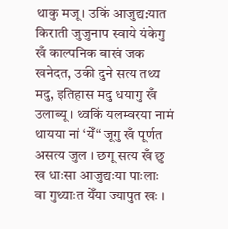थाकु मजू। उकिं आजुद्य:यात किराती जुजुनाप स्वाये यंकेगु खँ काल्पनिक बाखं जक खनेदत, उकी दुने सत्य तथ्य मदु, इतिहास मदु धयागु खँ उलाब्यू । थ्वकिं यलम्वरया नामं थायया नां ‘येँ“ जूगु खँ पूर्णत असत्य जुल । छगू सत्य खँ छु ख धाःसा आजुद्यःया पाःलाः वा गुथ्याःत येँया ज्यापुत खः ।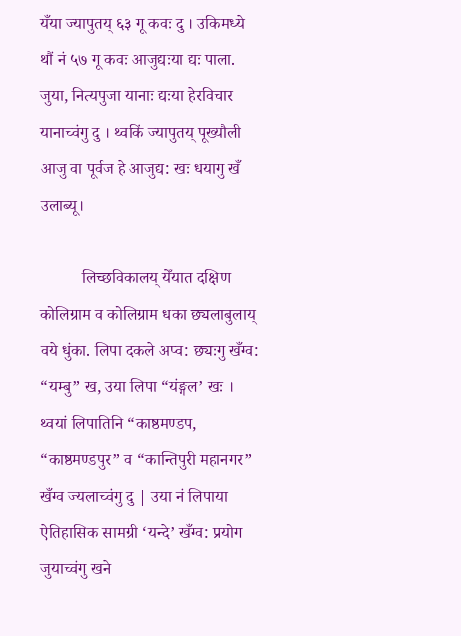यँया ज्यापुतय्‌ ६३ गू कवः दु । उकिमध्ये थौं नं ५७ गू कवः आजुद्यःया द्यः पाला. जुया, नित्यपुजा यानाः द्यःया हेरविचार यानाच्वंगु दु । थ्वकिं ज्यापुतय्‌ पूख्यौली आजु वा पूर्वज हे आजुद्य: खः धयागु खँ उलाब्यू।

          लिच्छविकालय्‌ येँयात दक्षिण कोलिग्राम व कोलिग्राम धका छ्यलाबुलाय्‌ वये धुंका. लिपा दकले अप्व: छ्यःगु खँग्व: “यम्बु” ख, उया लिपा “यंङ्गल’ खः । थ्वयां लिपातिनि “काष्ठमण्डप, “काष्ठमण्डपुर” व “कान्तिपुरी महानगर” खँग्व ज्यलाच्वंगु दु | उया नं लिपाया ऐतिहासिक सामग्री ‘यन्दे’ खँग्व: प्रयोग जुयाच्वंगु खने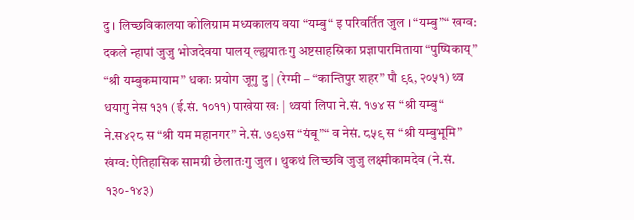दु । लिच्छविकालया कोलिग्राम मध्यकालय वया “यम्बु“ इ परिवर्तित जुल । “यम्बु”“ खग्व: दकले न्हापां जुजु भोजदेवया पालय्‌ ल्ह्ययातःगु अष्टसाहस्रिका प्रज्ञापारमिताया “पुष्पिकाय्‌” “श्री यम्बुकमायाम” धकाः प्रयोग जूगु दु | (रेग्मी – “कान्तिपुर शहर” पौ ९६, २०५१) थ्व धयागु नेस १३१ (ई.सं. १०११) पाखेया खः | थ्वयां लिपा ने.सं. १७४ स “श्री यम्बु“ ने.स४२८ स “श्री यम महानगर” ने.सं. ७९७स “यंबू”“ व नेसं. ८५९ स “श्री यम्बुभूमि” खंग्व: ऐतिहासिक सामग्री छेलातःगु जुल । थुकथं लिच्छवि जुजु लक्ष्मीकामदेव (ने.सं. १३०-१४३)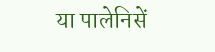या पालेनिसें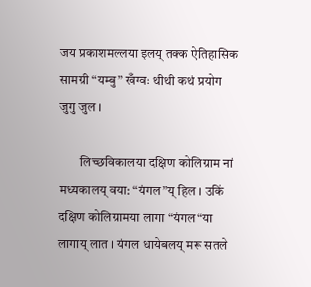जय प्रकाशमल्लया इलय्‌ तक्क ऐतिहासिक सामग्री “यम्बु” खँग्वः थीथी कथं प्रयोग जुगु जुल ।

        लिच्छविकालया दक्षिण कोलिग्राम नां मध्यकालय्‌ वया: “यंगल”य्‌ हिल । उकिं दक्षिण कोलिग्रामया लागा “यंगल“या लागाय्‌ लात । यंगल धायेबलय्‌ मरू सतले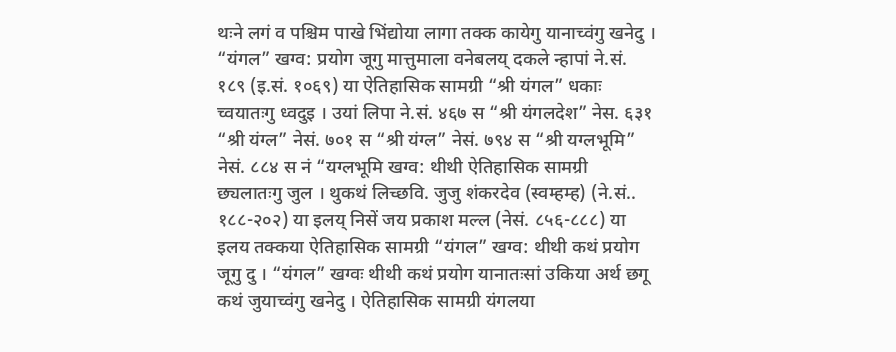थःने लगं व पश्चिम पाखे भिंद्योया लागा तक्क कायेगु यानाच्वंगु खनेदु । “यंगल” खग्व: प्रयोग जूगु मात्तुमाला वनेबलय्‌ दकले न्हापां ने.सं. १८९ (इ.सं. १०६९) या ऐतिहासिक सामग्री “श्री यंगल” धकाः च्वयातःगु ध्वदुइ । उयां लिपा ने.सं. ४६७ स “श्री यंगलदेश” नेस. ६३१ “श्री यंग्ल” नेसं. ७०१ स “श्री यंग्ल” नेसं. ७९४ स “श्री यग्लभूमि” नेसं. ८८४ स नं “यग्लभूमि खग्व: थीथी ऐतिहासिक सामग्री छ्यलातःगु जुल । थुकथं लिच्छवि. जुजु शंकरदेव (स्वम्हम्ह) (ने.सं.. १८८-२०२) या इलय्‌ निसें जय प्रकाश मल्ल (नेसं. ८५६-८८८) या इलय तक्कया ऐतिहासिक सामग्री “यंगल” खग्व: थीथी कथं प्रयोग जूगु दु । “यंगल” खग्वः थीथी कथं प्रयोग यानातःसां उकिया अर्थ छगू कथं जुयाच्वंगु खनेदु । ऐतिहासिक सामग्री यंगलया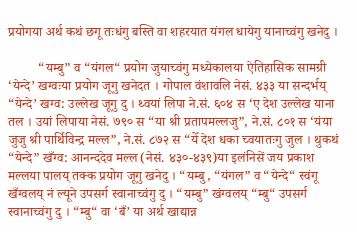प्रयोगया अर्थ कथं छगू तःधंगु बस्ति वा शहरयात यंगल धायेगु यानाच्वंगु खनेदु ।

         “यम्बु” व “यंगल“ प्रयोग जुयाच्वंगु मध्येकालया ऐतिहासिक सामग्री ‘येन्दे’ खग्वःया प्रयोग जूगु खनेदत । गोपाल वंशावलि नेसं. ४३३ या सन्दर्भय्‌ “येन्दे’ खग्व: उल्लेख जूगु दु । थ्वयां लिपा ने.सं. ६०४ स ‘ए देश उल्लेख याना तल । उयां लिपाया नेसं. ७९० स “या श्री प्रतापमल्लजु”, ने.सं. ८०१ स ‘यंया जुजु श्री पार्थिविन्द्र मल्ल”, ने.सं. ८७२ स “येँ देश धका च्वयातःगु जुल । थुकथं “येन्दे” खँग्व: आनन्ददेव मल्ल (नेसं. ४३०-४३९)या इलंनिसें जय प्रकाश मल्लया पालय्‌ तक्क प्रयोग जूगु खनेदु । “यम्बु, “यंगल” व “येन्दे“ स्वंगू खँग्वलय्‌ नं ल्यूने उपसर्ग स्वानाच्वंगु दु । “यम्बु” खंग्वलय्‌ “म्बु“ उपसर्ग स्वानाच्वंगु दु । “म्बु“ वा ‘बँ’ या अर्थ खाद्यान्न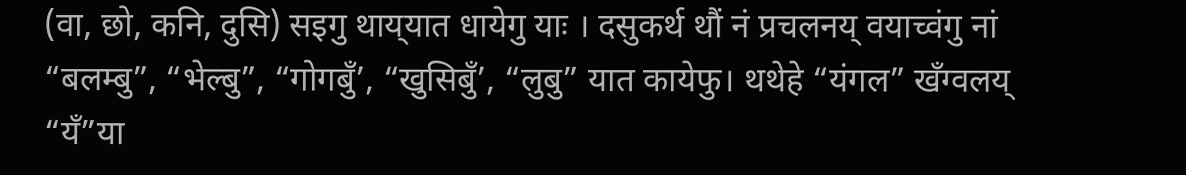(वा, छो, कनि, दुसि) सइगु थाय्‌यात धायेगु याः । दसुकर्थ थौं नं प्रचलनय्‌ वयाच्वंगु नां “बलम्बु”, “भेल्बु”, “गोगबुँ’, “खुसिबुँ’, “लुबु” यात कायेफु। थथेहे “यंगल” खँग्वलय्‌ “यँ”या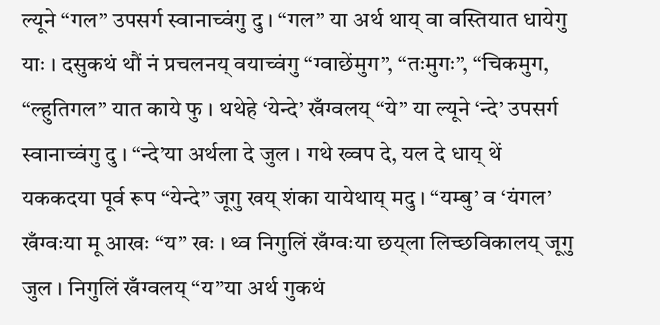ल्यूने “गल” उपसर्ग स्वानाच्वंगु दु । “गल” या अर्थ थाय्‌ वा वस्तियात धायेगु याः । दसुकथं थौं नं प्रचलनय्‌ वयाच्वंगु “ग्वाछेंमुग”, “तःमुगः”, “चिकमुग, “ल्हुतिगल” यात काये फु । थथेहे ‘येन्दे’ खँग्वलय्‌ “ये” या ल्यूने ‘न्दे’ उपसर्ग स्वानाच्वंगु दु । “न्दे’या अर्थला दे जुल । गथे ख्वप दे, यल दे धाय्‌ थें यककदया पूर्व रूप “येन्दे” जूगु खय्‌ शंका यायेथाय्‌ मदु । “यम्बु’ व ‘यंगल’ खँग्वःया मू आखः “य” खः । थ्व निगुलिं खँग्वःया छय्‌ला लिच्छविकालय्‌ जूगु जुल । निगुलिं खँग्वलय्‌ “य”या अर्थ गुकथं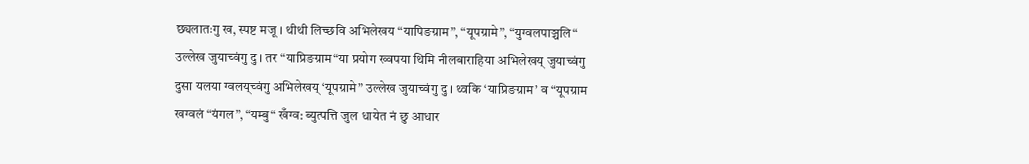छ्यलातःगु ख, स्पष्ट मजू । थीथी लिच्छवि अभिलेखय “यापिङग्राम”, “यूपग्रामे”, “युग्वलपाञ्चलि“ उल्लेख जुयाच्वंगु दु । तर “याप्रिङग्राम“या प्रयोग ख्वपया थिमि नीलबाराहिया अभिलेखय्‌ जुयाच्वंगु दुसा यलया ग्वलय्‌च्वंगु अभिलेखय्‌ ‘यूपग्रामे” उल्लेख जुयाच्वंगु दु । थ्वकि ‘याप्रिङग्राम’ व “यूपग्राम खग्वलं “यंगल”, “यम्बु“ खँग्व: ब्युत्पत्ति जुल धायेत नं छु आधार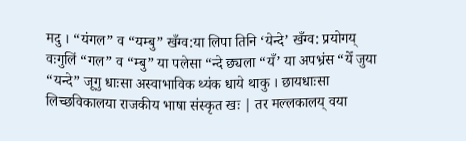मदु । “यंगल” व “यम्बु” खँग्व:या लिपा तिनि ‘येन्दे’ खँग्व: प्रयोगय्‌ वःगुलिं “गल” व “म्बु” या पलेसा “न्दे छ्यला “यँ’ या अपभ्रंस “येँ जुया “यन्दे” जूगु धाःसा अस्वाभाविक थ्यंक धाये थाकु । छायधाःसा लिच्छविकालया राजकीय भाषा संस्कृत खः | तर मल्लकालय्‌ वया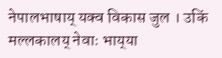नेपालभाषाय्‌ यक्व विकास जुल । उकिं मल्लकालय्‌ नेवाः भाय्‌या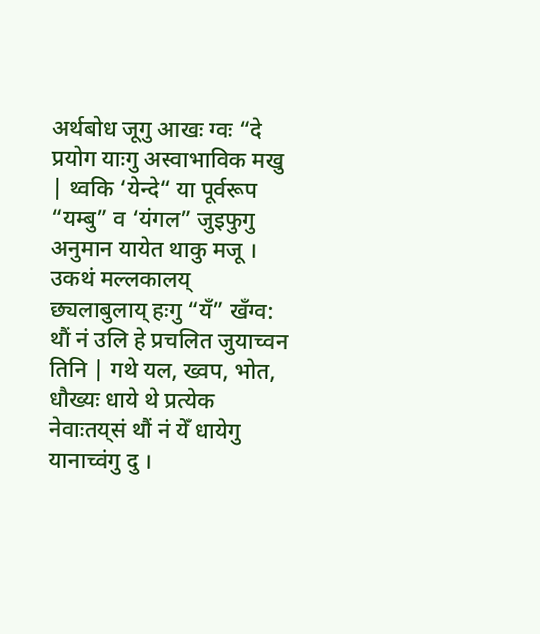अर्थबोध जूगु आखः ग्वः “दे प्रयोग याःगु अस्वाभाविक मखु | थ्वकि ‘येन्दे“ या पूर्वरूप “यम्बु” व ‘यंगल” जुइफुगु अनुमान यायेत थाकु मजू । उकथं मल्लकालय्‌ छ्यलाबुलाय्‌ हःगु “यँ” खँग्व: थौं नं उलि हे प्रचलित जुयाच्वन तिनि | गथे यल, ख्वप, भोत, धौख्यः धाये थे प्रत्येक नेवाःतय्‌सं थौं नं येँ धायेगु यानाच्वंगु दु ।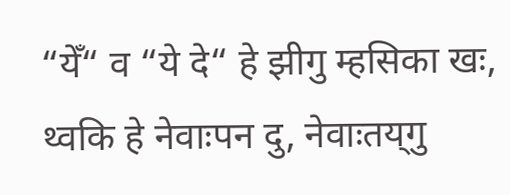“येँ“ व “ये दे“ हे झीगु म्हसिका खः, थ्वकि हे नेवाःपन दु, नेवाःतय्‌गु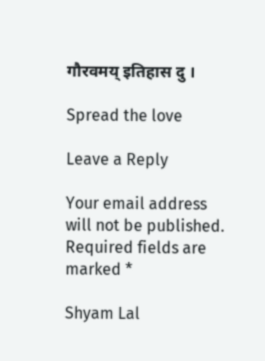गौरवमय्‌ इतिहास दु ।

Spread the love

Leave a Reply

Your email address will not be published. Required fields are marked *

Shyam Lal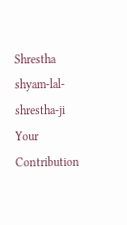Shrestha
shyam-lal-shrestha-ji
Your Contribution